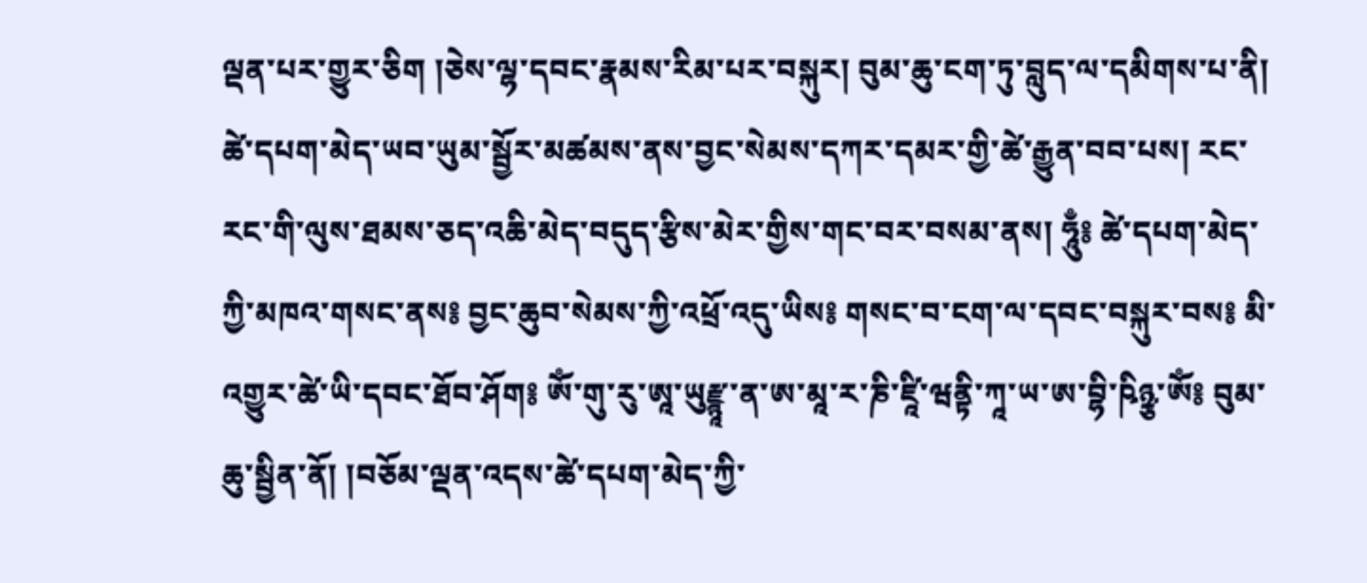ལྡན་པར་གྱུར་ཅིག །ཅེས་ལྷ་དབང་རྣམས་རིམ་པར་བསྐུར། བུམ་ཆུ་ངག་ཏུ་བླུད་ལ་དམིགས་པ་ནི། ཚེ་དཔག་མེད་ཡབ་ཡུམ་སྦྱོར་མཚམས་ནས་བྱང་སེམས་དཀར་དམར་གྱི་ཚེ་རྒྱུན་བབ་པས། རང་རང་གི་ལུས་ཐམས་ཅད་འཆི་མེད་བདུད་རྩིས་མེར་གྱིས་གང་བར་བསམ་ནས། ཧཱུྃ༔ ཚེ་དཔག་མེད་ཀྱི་མཁའ་གསང་ནས༔ བྱང་ཆུབ་སེམས་ཀྱི་འཕྲོ་འདུ་ཡིས༔ གསང་བ་ངག་ལ་དབང་བསྐུར་བས༔ མི་འགྱུར་ཚེ་ཡི་དབང་ཐོབ་ཤོག༔ ཨོཾ་གུ་རུ་ཨཱ་ཡུརྫྙཱ་ན་ཨ་མཱ་ར་ཎི་ཛཱི་ཝནྟི་ཀཱ་ཡ་ཨ་བྷི་ཥིཉྩ་ཨོཾ༔ བུམ་ཆུ་སྦྱིན་ནོ། །བཅོམ་ལྡན་འདས་ཚེ་དཔག་མེད་ཀྱི་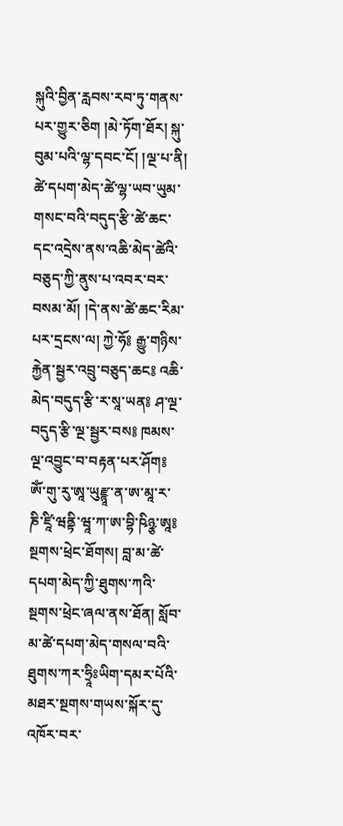སྐུའི་བྱིན་རླབས་རབ་ཏུ་གནས་པར་གྱུར་ཅིག །མེ་ཏོག་ཐོར། སྐུ་བུམ་པའི་ལྷ་དབང་ངོ། །ལྔ་པ་ནི། ཚེ་དཔག་མེད་ཚེ་ལྷ་ཡབ་ཡུམ་གསང་བའི་བདུད་རྩི་ཚེ་ཆང་དང་འདྲེས་ནས་འཆི་མེད་ཚེའི་བཅུད་ཀྱི་ནུས་པ་འབར་བར་བསམ་མོ། །དེ་ནས་ཚེ་ཆང་རིམ་པར་དྲངས་ལ། ཀྱེ་ཧོ༔ རྒྱུ་གཉིས་རྐྱེན་སྦྱར་འབྲུ་བཅུད་ཆང༔ འཆི་མེད་བདུད་རྩི་ར་སཱ་ཡན༔ ཤ་ལྔ་བདུད་རྩི་ལྔ་སྦྱར་བས༔ ཁམས་ལྔ་འབྱུང་བ་བརྟན་པར་ཤོག༔ ཨོཾ་གུ་རུ་ཨཱ་ཡུརྫྙཱ་ན་ཨ་མཱ་ར་ཎི་ཛཱི་ཝནྟི་ཝཱ་ཀ་ཨ་བྷི་ཥིཉྩ་ཨཱ༔ སྔགས་ཕྲེང་ཐོགས། བླ་མ་ཚེ་དཔག་མེད་ཀྱི་ཐུགས་ཀའི་སྔགས་ཕྲེང་ཞལ་ནས་ཐོན། སློབ་མ་ཚེ་དཔག་མེད་གསལ་བའི་ཐུགས་ཀར་ཧྲཱིཿཡིག་དམར་པོའི་མཐར་སྔགས་གཡས་སྐོར་དུ་འཁོར་བར་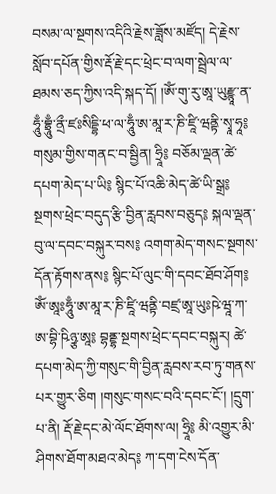བསམ་ལ་སྔགས་འདིའི་རྗེས་ཟློས་མཛོད། དེ་རྗེས་སློབ་དཔོན་གྱིས་རྡོ་རྗེ་དང་ཕྲེང་བ་ལག་སྦྲེལ་ལ་ཐམས་ཅད་ཀྱིས་འདི་སྐད་དོ། །ཨོཾ་གུ་རུ་ཨཱ་ཡུརྫྙཱ་ན་ཧཱུྃ་བྷྲཱུྃ་ནྲྀ་ཛཿསིདྡྷི་ཕ་ལ་ཧཱུྃ་ཨ་མཱ་ར་ཎི་ཛཱི་ཝནྟི་སྭཱ་ཧཱ༔ གསུམ་གྱིས་གནང་བ་སྦྱིན། ཧྲཱི༔ བཅོམ་ལྡན་ཚེ་དཔག་མེད་པ་ཡི༔ སྙིང་པོ་འཆི་མེད་ཚེ་ཡི་སྒྲ༔ སྔགས་ཕྲེང་བདུད་རྩི་བྱིན་རླབས་བཅུད༔ སྐལ་ལྡན་བུ་ལ་དབང་བསྐུར་བས༔ འགག་མེད་གསང་སྔགས་དོན་རྟོགས་ནས༔ སྙིང་པོ་ལུང་གི་དབང་ཐོབ་ཤོག༔ ཨོཾ་ཨཱཿཧཱུྃ་ཨ་མཱ་ར་ཎི་ཛཱི་ཝནྟི་བཛྲ་ཨཱ་ཡུཿཥེ་ཝཱ་ཀ་ཨ་བྷི་ཥིཉྩ་ཨཱ༔ བྷནྡྷ་སྔགས་ཕྲེང་དབང་བསྐུར། ཚེ་དཔག་མེད་ཀྱི་གསུང་གི་བྱིན་རླབས་རབ་ཏུ་གནས་པར་གྱུར་ཅིག །གསུང་གསང་བའི་དབང་ངོ་། །དྲུག་པ་ནི། རྡོ་རྗེ་དང་མེ་ལོང་ཐོགས་ལ། ཧྲཱི༔ མི་འགྱུར་མི་ཤིགས་ཐོག་མཐའ་མེད༔ ཀ་དག་ངེས་དོན་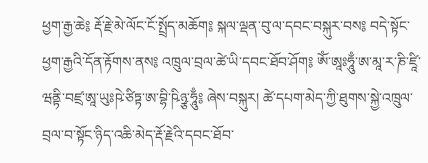ཕྱག་རྒྱ་ཆེ༔ རྡོ་རྗེ་མེ་ལོང་ངོ་སྤྲོད་མཆོག༔ སྐལ་ལྡན་བུ་ལ་དབང་བསྐུར་བས༔ བདེ་སྟོང་ཕྱག་རྒྱའི་དོན་རྟོགས་ནས༔ འཁྲུལ་བྲལ་ཚེ་ཡི་དབང་ཐོབ་ཤོག༔ ཨོཾ་ཨཱཿཧཱུྃ་ཨ་མཱ་ར་ཎི་ཛཱི་ཝནྟི་བཛྲ་ཨཱ་ཡུཿཥེ་ཙིཏྟ་ཨ་བྷི་ཥིཉྩ་ཧཱུྃ༔ ཞེས་བསྐུར། ཚེ་དཔག་མེད་ཀྱི་ཐུགས་སྐྱེ་འཁྲུལ་བྲལ་བ་སྟོང་ཉིད་འཆི་མེད་རྡོ་རྗེའི་དབང་ཐོབ་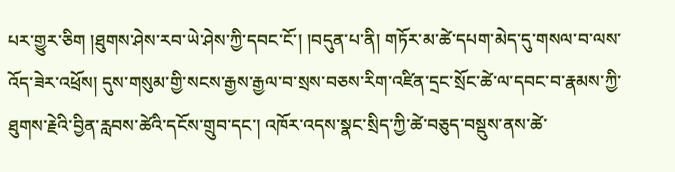པར་གྱུར་ཅིག །ཐུགས་ཤེས་རབ་ཡེ་ཤེས་ཀྱི་དབང་ངོ་། །བདུན་པ་ནི། གཏོར་མ་ཚེ་དཔག་མེད་དུ་གསལ་བ་ལས་འོད་ཟེར་འཕྲོས། དུས་གསུམ་གྱི་སངས་རྒྱས་རྒྱལ་བ་སྲས་བཅས་རིག་འཛིན་དྲང་སྲོང་ཚེ་ལ་དབང་བ་རྣམས་ཀྱི་ཐུགས་རྗེའི་བྱིན་རླབས་ཚེའི་དངོས་གྲུབ་དང་། འཁོར་འདས་སྣང་སྲིད་ཀྱི་ཚེ་བཅུད་བསྡུས་ནས་ཚེ་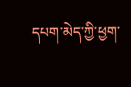དཔག་མེད་ཀྱི་ཕྱག་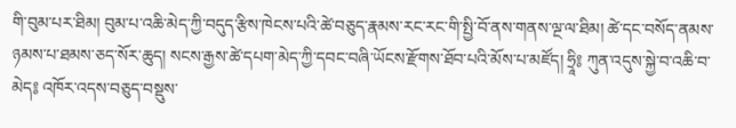གི་བུམ་པར་ཐིམ། བུམ་པ་འཆི་མེད་ཀྱི་བདུད་རྩིས་ཁེངས་པའི་ཚེ་བཅུད་རྣམས་རང་རང་གི་སྤྱི་བོ་ནས་གནས་ལྔ་ལ་ཐིམ། ཚེ་དང་བསོད་ནམས་ཉམས་པ་ཐམས་ཅད་སོར་ཆུད། སངས་རྒྱས་ཚེ་དཔག་མེད་ཀྱི་དབང་བཞི་ཡོངས་རྫོགས་ཐོབ་པའི་མོས་པ་མཛོད། ཧྲཱི༔ ཀུན་འདུས་སྐྱེ་བ་འཆི་བ་མེད༔ འཁོར་འདས་བཅུད་བསྡུས་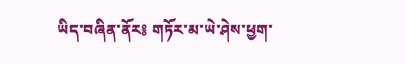ཡིད་བཞིན་ནོར༔ གཏོར་མ་ཡེ་ཤེས་ཕྱག་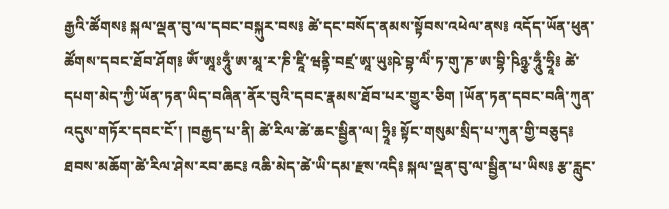རྒྱའི་ཚོགས༔ སྐལ་ལྡན་བུ་ལ་དབང་བསྐུར་བས༔ ཚེ་དང་བསོད་ནམས་སྟོབས་འཕེལ་ནས༔ འདོད་ཡོན་ཕུན་ཚོགས་དབང་ཐོབ་ཤོག༔ ཨོཾ་ཨཱཿཧཱུྃ་ཨ་མཱ་ར་ཎི་ཛཱི་ཝནྟི་བཛྲ་ཨཱ་ཡུཿཥེ་བྷ་ལིཾ་ཏ་གུ་ཎ་ཨ་བྷི་ཥིཉྩ་ཧཱུྃ་ཧྲཱི༔ ཚེ་དཔག་མེད་ཀྱི་ཡོན་ཏན་ཡིད་བཞིན་ནོར་བུའི་དབང་རྣམས་ཐོབ་པར་གྱུར་ཅིག །ཡོན་ཏན་དབང་བཞི་ཀུན་འདུས་གཏོར་དབང་ངོ་། །བརྒྱད་པ་ནི། ཚེ་རིལ་ཚེ་ཆང་སྦྱིན་ལ། ཧྲཱི༔ སྟོང་གསུམ་སྲིད་པ་ཀུན་གྱི་བཅུད༔ ཐབས་མཆོག་ཚེ་རིལ་ཤེས་རབ་ཆང༔ འཆི་མེད་ཚེ་ཡི་དམ་རྫས་འདི༔ སྐལ་ལྡན་བུ་ལ་སྦྱིན་པ་ཡིས༔ རྩ་རླུང་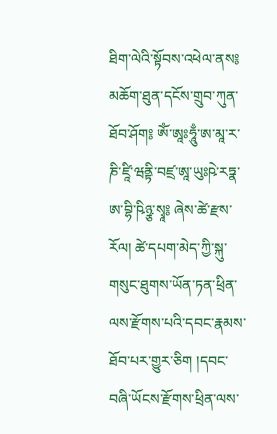ཐིག་ལེའི་སྟོབས་འཕེལ་ནས༔ མཆོག་ཐུན་དངོས་གྲུབ་ཀུན་ཐོབ་ཤོག༔ ཨོཾ་ཨཱཿཧཱུྃ་ཨ་མཱ་ར་ཎི་ཛཱི་ཝནྟི་བཛྲ་ཨཱ་ཡུཿཥེ་རཏྣ་ཨ་བྷི་ཥིཉྩ་སྭཱ༔ ཞེས་ཚེ་རྫས་རོལ། ཚེ་དཔག་མེད་ཀྱི་སྐུ་གསུང་ཐུགས་ཡོན་ཏན་ཕྲིན་ལས་རྫོགས་པའི་དབང་རྣམས་ཐོབ་པར་གྱུར་ཅིག །དབང་བཞི་ཡོངས་རྫོགས་ཕྲིན་ལས་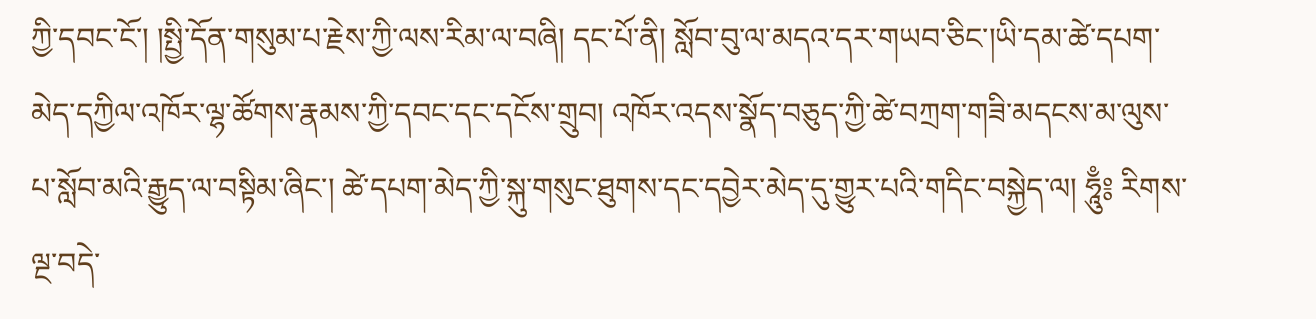ཀྱི་དབང་ངོ་། །སྤྱི་དོན་གསུམ་པ་རྗེས་ཀྱི་ལས་རིམ་ལ་བཞི། དང་པོ་ནི། སློབ་བུ་ལ་མདའ་དར་གཡབ་ཅིང་།ཡི་དམ་ཚེ་དཔག་མེད་དཀྱིལ་འཁོར་ལྷ་ཚོགས་རྣམས་ཀྱི་དབང་དང་དངོས་གྲུབ། འཁོར་འདས་སྣོད་བཅུད་ཀྱི་ཚེ་བཀྲག་གཟི་མདངས་མ་ལུས་པ་སློབ་མའི་རྒྱུད་ལ་བསྟིམ་ཞིང་། ཚེ་དཔག་མེད་ཀྱི་སྐུ་གསུང་ཐུགས་དང་དབྱེར་མེད་དུ་གྱུར་པའི་གདིང་བསྐྱེད་ལ། ཧཱུྃ༔ རིགས་ལྔ་བདེ་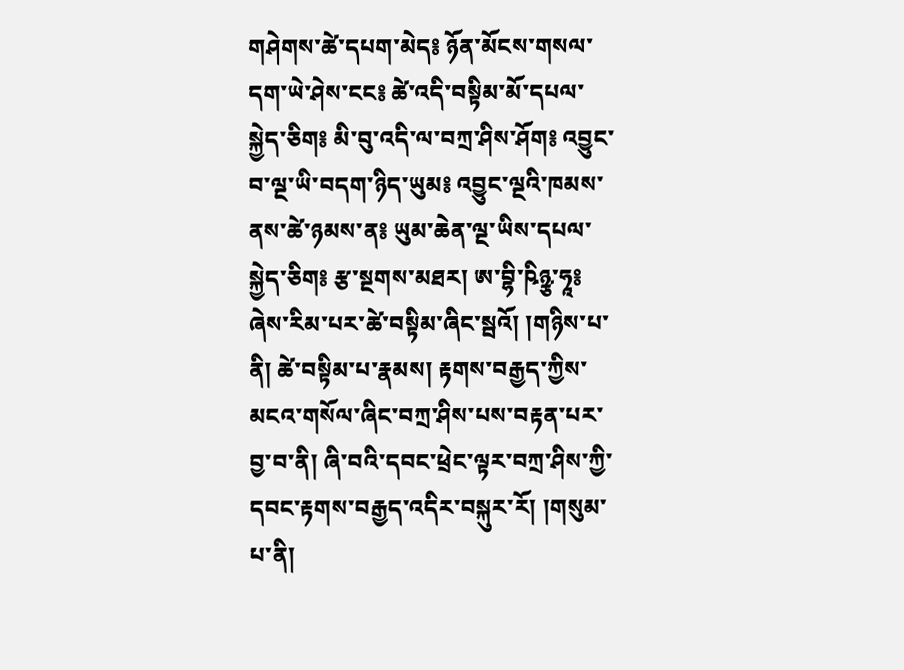གཤེགས་ཚེ་དཔག་མེད༔ ཉོན་མོངས་གསལ་དག་ཡེ་ཤེས་ངང༔ ཚེ་འདི་བསྟིམ་མོ་དཔལ་སྐྱེད་ཅིག༔ མི་བུ་འདི་ལ་བཀྲ་ཤིས་ཤོག༔ འབྱུང་བ་ལྔ་ཡི་བདག་ཉིད་ཡུམ༔ འབྱུང་ལྔའི་ཁམས་ནས་ཚེ་ཉམས་ན༔ ཡུམ་ཆེན་ལྔ་ཡིས་དཔལ་སྐྱེད་ཅིག༔ རྩ་སྔགས་མཐར། ཨ་བྷི་ཥིཉྩ་ཧཱ༔ ཞེས་རིམ་པར་ཚེ་བསྟིམ་ཞིང་སྦའོ། །གཉིས་པ་ནི། ཚེ་བསྟིམ་པ་རྣམས། རྟགས་བརྒྱད་ཀྱིས་མངའ་གསོལ་ཞིང་བཀྲ་ཤིས་པས་བརྟན་པར་བྱ་བ་ནི། ཞི་བའི་དབང་ཕྲེང་ལྟར་བཀྲ་ཤིས་ཀྱི་དབང་རྟགས་བརྒྱད་འདིར་བསྐུར་རོ། །གསུམ་པ་ནི།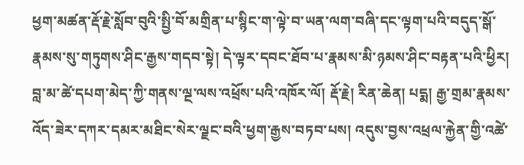ཕྱག་མཚན་རྡོ་རྗེ་སློབ་བུའི་སྤྱི་བོ་མགྲིན་པ་སྙིང་ག་ལྟེ་བ་ཡན་ལག་བཞི་དང་ལྟག་པའི་བདུད་སྒོ་རྣམས་སུ་གཏུགས་ཤིང་རྒྱས་གདབ་སྟེ། དེ་ལྟར་དབང་ཐོབ་པ་རྣམས་མི་ཉམས་ཤིང་བརྟན་པའི་ཕྱིར། བླ་མ་ཚེ་དཔག་མེད་ཀྱི་གནས་ལྔ་ལས་འཕྲོས་པའི་འཁོར་ལོ། རྡོ་རྗེ། རིན་ཆེན། པདྨ། རྒྱ་གྲམ་རྣམས་འོད་ཟེར་དཀར་དམར་མཐིང་སེར་ལྗང་བའི་ཕྱག་རྒྱས་བཏབ་པས། འདུས་བྱས་འཕྲལ་རྐྱེན་གྱི་འཚེ་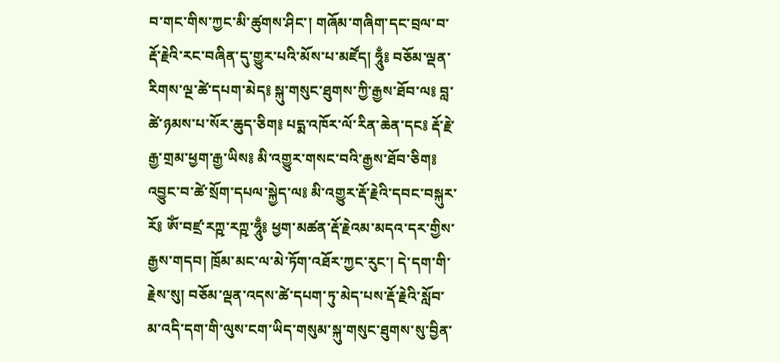བ་གང་གིས་ཀྱང་མི་ཚུགས་ཤིང་། གཞོམ་གཞིག་དང་བྲལ་བ་རྡོ་རྗེའི་རང་བཞིན་དུ་གྱུར་པའི་མོས་པ་མཛོད། ཧཱུྃ༔ བཅོམ་ལྡན་རིགས་ལྔ་ཚེ་དཔག་མེད༔ སྐུ་གསུང་ཐུགས་ཀྱི་རྒྱས་ཐོབ་ལ༔ བླ་ཚེ་ཉམས་པ་སོར་ཆུད་ཅིག༔ པདྨ་འཁོར་ལོ་རིན་ཆེན་དང༔ རྡོ་རྗེ་རྒྱ་གྲམ་ཕྱག་རྒྱ་ཡིས༔ མི་འགྱུར་གསང་བའི་རྒྱས་ཐོབ་ཅིག༔ འབྱུང་བ་ཚེ་སྲོག་དཔལ་སྐྱེད་ལ༔ མི་འགྱུར་རྡོ་རྗེའི་དབང་བསྐུར་རོ༔ ཨོཾ་བཛྲ་རཀྵ་རཀྵ་ཧཱུྃ༔ ཕྱག་མཚན་རྡོ་རྗེའམ་མདའ་དར་གྱིས་རྒྱས་གདབ། ཁྲོམ་མང་ལ་མེ་ཏོག་འཐོར་ཀྱང་རུང་། དེ་དག་གི་རྗེས་སུ། བཅོམ་ལྡན་འདས་ཚེ་དཔག་ཏུ་མེད་པས་རྡོ་རྗེའི་སློབ་མ་འདི་དག་གི་ལུས་ངག་ཡིད་གསུམ་སྐུ་གསུང་ཐུགས་སུ་བྱིན་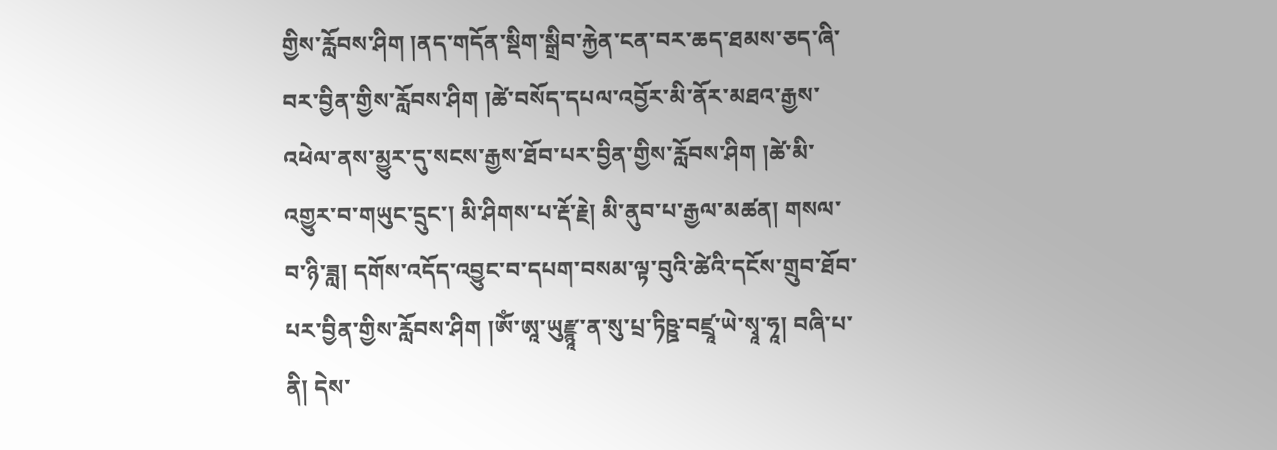གྱིས་རློབས་ཤིག །ནད་གདོན་སྡིག་སྒྲིབ་རྐྱེན་ངན་བར་ཆད་ཐམས་ཅད་ཞི་བར་བྱིན་གྱིས་རློབས་ཤིག །ཚེ་བསོད་དཔལ་འབྱོར་མི་ནོར་མཐའ་རྒྱས་འཕེལ་ནས་མྱུར་དུ་སངས་རྒྱས་ཐོབ་པར་བྱིན་གྱིས་རློབས་ཤིག །ཚེ་མི་འགྱུར་བ་གཡུང་དྲུང་། མི་ཤིགས་པ་རྡོ་རྗེ། མི་ནུབ་པ་རྒྱལ་མཚན། གསལ་བ་ཉི་ཟླ། དགོས་འདོད་འབྱུང་བ་དཔག་བསམ་ལྟ་བུའི་ཚེའི་དངོས་གྲུབ་ཐོབ་པར་བྱིན་གྱིས་རློབས་ཤིག །ཨོཾ་ཨཱ་ཡུརྫྙཱ་ན་སུ་པྲ་ཏིཥྛ་བཛྲཱ་ཡེ་སྭཱ་ཧཱ། བཞི་པ་ནི། དེས་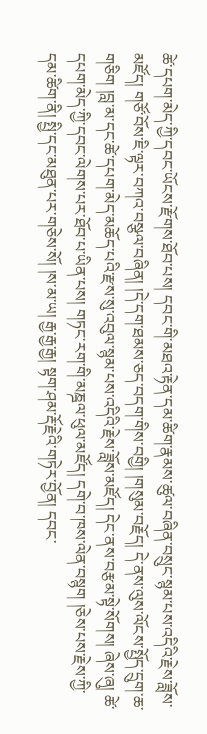ཚེ་དཔག་མེད་ཀྱི་དབང་ཡོངས་རྫོགས་ཐོབ་པས། དབང་གི་མཐའ་རྟེན་དམ་ཚིག་རྣམས་ཚུལ་བཞིན་བསྲུང་སྙམ་པས་འདིའི་རྗེས་ཟློས་མཛོད། གཙོ་བོས་ཇི་ལྟར་བཀའ་བསྩལ་བཞིན། །དེ་དག་ཐམས་ཅད་བདག་གིས་བགྱི། །གསུམ་བརྗོད། དེ་ནས་ལུས་ལོངས་སྤྱོད་དྲུག་ཆ་གཅིག །བླ་མ་དང་ཚེ་དཔག་མེད་མཆོད་པའི་རྫས་སུ་འབུལ་སྙམ་པས་འདིའི་རྗེས་ཟློས་མཛོད། དེང་ནས་བརྩམ་སྟེ་སོགས། ཞེས་ཞུ། ཚེ་དཔག་མེད་ཀྱི་དབང་ལེགས་པར་ཐོབ་པ་ཡིན་པས། གཏང་རག་གི་མཎྜལ་ཕུལ་མཛོད། དགེ་བ་ཁས་ལེན་བསྙག །ཅེས་པས་རྗེས་ཀྱི་དམ་ཚིག་ནི། སྤྱི་དང་མཐུན་པར་གཅེས་སོ། །ས་མ་ཡ། རྒྱ་རྒྱ་རྒྱ། སྟག་ཤམ་རྡོ་རྗེའི་གཏེར་བྱོན། དབང་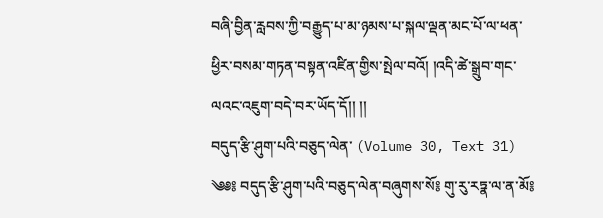བཞི་བྱིན་རླབས་ཀྱི་བརྒྱུད་པ་མ་ཉམས་པ་སྐལ་ལྡན་མང་པོ་ལ་ཕན་ཕྱིར་བསམ་གཏན་བསྟན་འཛིན་གྱིས་སྤེལ་བའོ། །འདི་ཚེ་སྒྲུབ་གང་ལའང་འཇུག་བདེ་བར་ཡོད་དོ།། །།
བདུད་རྩི་ཤུག་པའི་བཅུད་ལེན་ (Volume 30, Text 31)
༄༅༔ བདུད་རྩི་ཤུག་པའི་བཅུད་ལེན་བཞུགས་སོ༔ གུ་རུ་རཏྣ་ལ་ན་མོ༔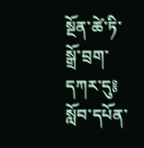སྔོན་ཚེ་ཏི་སྒྲོ་བྲག་དཀར་དུ༔ སློབ་དཔོན་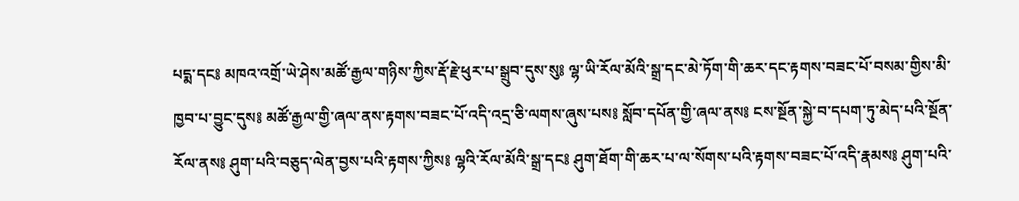པདྨ་དང༔ མཁའ་འགྲོ་ཡེ་ཤེས་མཚོ་རྒྱལ་གཉིས་ཀྱིས་རྡོ་རྗེ་ཕུར་པ་སྒྲུབ་དུས་སུ༔ ལྷ་ཡི་རོལ་མོའི་སྒྲ་དང་མེ་ཏོག་གི་ཆར་དང་རྟགས་བཟང་པོ་བསམ་གྱིས་མི་ཁྱབ་པ་བྱུང་དུས༔ མཚོ་རྒྱལ་གྱི་ཞལ་ནས་རྟགས་བཟང་པོ་འདི་འདྲ་ཅི་ལགས་ཞུས་པས༔ སློབ་དཔོན་གྱི་ཞལ་ནས༔ ངས་སྔོན་སྐྱེ་བ་དཔག་ཏུ་མེད་པའི་སྔོན་རོལ་ནས༔ ཤུག་པའི་བཅུད་ལེན་བྱས་པའི་རྟགས་ཀྱིས༔ ལྷའི་རོལ་མོའི་སྒྲ་དང༔ ཤུག་ཐོག་གི་ཆར་པ་ལ་སོགས་པའི་རྟགས་བཟང་པོ་འདི་རྣམས༔ ཤུག་པའི་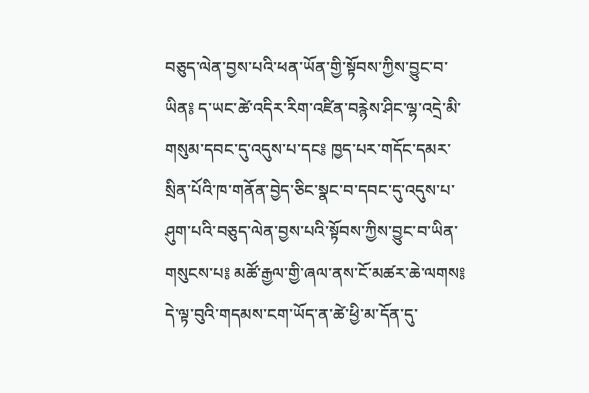བཅུད་ལེན་བྱས་པའི་ཕན་ཡོན་གྱི་སྟོབས་ཀྱིས་བྱུང་བ་ཡིན༔ ད་ཡང་ཚེ་འདིར་རིག་འཛིན་བརྙེས་ཤིང་ལྷ་འདྲེ་མི་གསུམ་དབང་དུ་འདུས་པ་དང༔ ཁྱད་པར་གདོང་དམར་སྲིན་པོའི་ཁ་གནོན་བྱེད་ཅིང་སྣང་བ་དབང་དུ་འདུས་པ་ཤུག་པའི་བཅུད་ལེན་བྱས་པའི་སྟོབས་ཀྱིས་བྱུང་བ་ཡིན་གསུངས་པ༔ མཚོ་རྒྱལ་གྱི་ཞལ་ནས་ངོ་མཚར་ཆེ་ལགས༔ དེ་ལྟ་བུའི་གདམས་ངག་ཡོད་ན་ཚེ་ཕྱི་མ་དོན་དུ་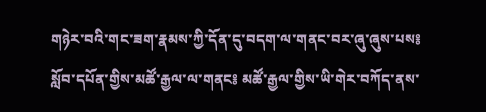གཉེར་བའི་གང་ཟག་རྣམས་ཀྱི་དོན་དུ་བདག་ལ་གནང་བར་ཞུ་ཞུས་པས༔ སློབ་དཔོན་གྱིས་མཚོ་རྒྱལ་ལ་གནང༔ མཚོ་རྒྱལ་གྱིས་ཡི་གེར་བཀོད་ནས་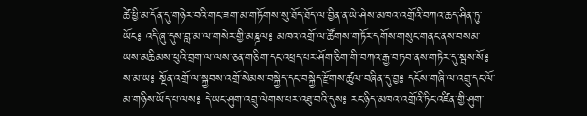ཚེ་ཕྱི་མ་དོན་དུ་གཉེར་བའི་གང་ཟག་མ་གཏོགས་སུ་ཐོད་ཐོད་ལ་བྱིན་ན་ཡེ་ཤེས་མཁའ་འགྲོའི་བཀའ་ཆད་ཤིན་ཏུ་ཡོང༔ འདི་ཞུ་དུས་བླ་མ་ལ་གསེར་གྱི་མཎྜལ༔ མཁའ་འགྲོ་ལ་ཚོགས་གཏོར་དགོས་གསུང་གནང་ནས་བསམ་ཡས་མཆིམས་ཕུའི་བྲག་ལ་ལས་ཅན་གཅིག་དང་འཕྲད་པར་ཤོག་ཅིག་གི་བཀའ་རྒྱ་བཏབ་ནས་གཏེར་དུ་སྦས་སོ༔ ས་མ་ཡ༔ སྔོན་འགྲོ་ལ་སྐྱབས་འགྲོ་སེམས་བསྐྱེད་དང་བསྐྱེད་རྫོགས་ཚུལ་བཞིན་དུ་བྱ༔ དངོས་གཞི་ལ་འབྲུ་དང་ལོ་མ་གཉིས་ཡོད་པ་ལས༔ དེ་ཡང་ཤུག་འབྲུ་ལེགས་པར་འཐུ་བའི་དུས༔ རང་ཉིད་མཁའ་འགྲོའི་ཏིང་འཛིན་གྱི་ཤུག་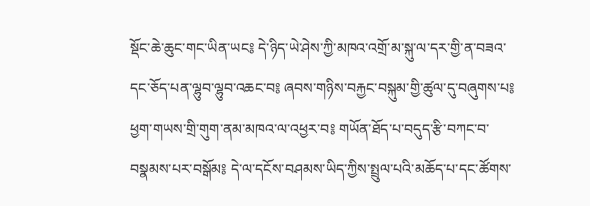སྡོང་ཆེ་ཆུང་གང་ཡིན་ཡང༔ དེ་ཉིད་ཡེ་ཤེས་ཀྱི་མཁའ་འགྲོ་མ་སྐུ་ལ་དར་གྱི་ན་བཟའ་དང་ཅོད་པན་ལྷུབ་ལྷུབ་འཆང་བ༔ ཞབས་གཉིས་བརྐྱང་བསྐུམ་གྱི་ཚུལ་དུ་བཞུགས་པ༔ ཕྱག་གཡས་གྲི་གུག་ནམ་མཁའ་ལ་འཕྱར་བ༔ གཡོན་ཐོད་པ་བདུད་རྩི་བཀང་བ་བསྣམས་པར་བསྒོམ༔ དེ་ལ་དངོས་བཤམས་ཡིད་ཀྱིས་སྤྲུལ་པའི་མཆོད་པ་དང་ཚོགས་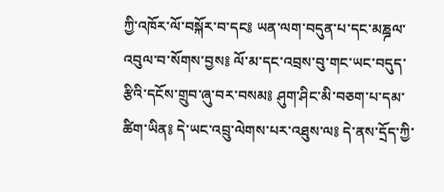ཀྱི་འཁོར་ལོ་བསྐོར་བ་དང༔ ཡན་ལག་བདུན་པ་དང་མཎྜལ་འབུལ་བ་སོགས་བྱས༔ ལོ་མ་དང་འབྲས་བུ་གང་ཡང་བདུད་རྩིའི་དངོས་གྲུབ་ཞུ་བར་བསམ༔ ཤུག་ཤིང་མི་བཅག་པ་དམ་ཚིག་ཡིན༔ དེ་ཡང་འབྲུ་ལེགས་པར་འཐུས་ལ༔ དེ་ནས་དྲོད་ཀྱི་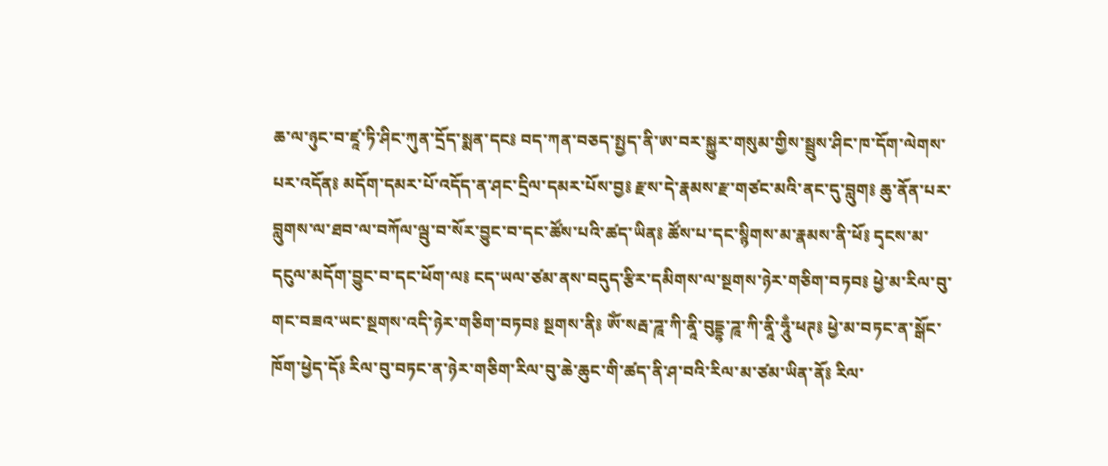ཆ་ལ་ཉུང་བ་ཛཱ་ཏི་ཤིང་ཀུན་དྲོད་སྨན་དང༔ བད་ཀན་བཅད་སྤྱད་ནི་ཨ་བར་སྐྱུར་གསུམ་གྱིས་སྦྲུས་ཤིང་ཁ་དོག་ལེགས་པར་འདོན༔ མདོག་དམར་པོ་འདོད་ན་ཤང་དྲིལ་དམར་པོས་བྱ༔ རྫས་དེ་རྣམས་རྫ་གཙང་མའི་ནང་དུ་བླུག༔ ཆུ་ནོན་པར་བླུགས་ལ་ཐབ་ལ་བཀོལ་ལྦུ་བ་སོར་བྱུང་བ་དང་ཚོས་པའི་ཚད་ཡིན༔ ཚོས་པ་དང་སྙིགས་མ་རྣམས་ནི་ཕོ༔ དྭངས་མ་དངུལ་མདོག་བྱུང་བ་དང་ཕོག་ལ༔ ངད་ཡལ་ཙམ་ནས་བདུད་རྩིར་དམིགས་ལ་སྔགས་ཉེར་གཅིག་བཏབ༔ ཕྱེ་མ་རིལ་བུ་གང་བཟའ་ཡང་སྔགས་འདི་ཉེར་གཅིག་བཏབ༔ སྔགས་ནི༔ ཨོཾ་སརྦ་ཌཱ་ཀི་ནཱི་བུདྡྷ་ཌཱ་ཀི་ནཱི་ཧཱུྃ་ཕཊ༔ ཕྱེ་མ་བཏང་ན་སྒོང་ཁོག་ཕྱེད་དོ༔ རིལ་བུ་བཏང་ན་ཉེར་གཅིག་རིལ་བུ་ཆེ་ཆུང་གི་ཚད་ནི་ཤ་བའི་རིལ་མ་ཙམ་ཡིན་ནོ༔ རིལ་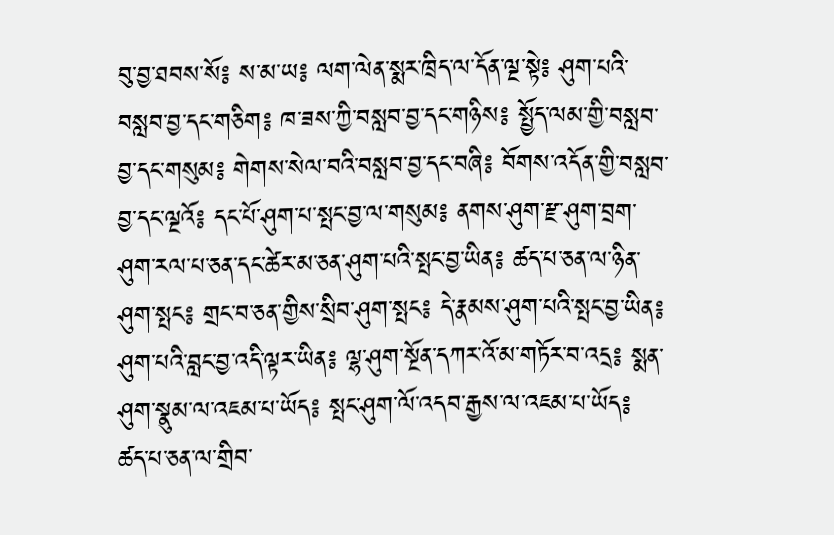བུ་བྱ་ཐབས་སོ༔ ས་མ་ཡ༔ ལག་ལེན་སྨར་ཁྲིད་ལ་དོན་ལྔ་སྟེ༔ ཤུག་པའི་བསླབ་བྱ་དང་གཅིག༔ ཁ་ཟས་ཀྱི་བསླབ་བྱ་དང་གཉིས༔ སྤྱོད་ལམ་གྱི་བསླབ་བྱ་དང་གསུམ༔ གེགས་སེལ་བའི་བསླབ་བྱ་དང་བཞི༔ བོགས་འདོན་གྱི་བསླབ་བྱ་དང་ལྔའོ༔ དང་པོ་ཤུག་པ་སྤང་བྱ་ལ་གསུམ༔ ནགས་ཤུག་རྫ་ཤུག་བྲག་ཤུག་རལ་པ་ཅན་དང་ཚེར་མ་ཅན་ཤུག་པའི་སྤང་བྱ་ཡིན༔ ཚད་པ་ཅན་ལ་ཉིན་ཤུག་སྤང༔ གྲང་བ་ཅན་གྱིས་སྲིབ་ཤུག་སྤང༔ དེ་རྣམས་ཤུག་པའི་སྤང་བྱ་ཡིན༔ ཤུག་པའི་བླང་བྱ་འདི་ལྟར་ཡིན༔ ལྷ་ཤུག་སྔོན་དཀར་འོ་མ་གཏོར་བ་འདྲ༔ སྨན་ཤུག་སྣུམ་ལ་འཇམ་པ་ཡོད༔ སྤང་ཤུག་ལོ་འདབ་རྒྱས་ལ་འཇམ་པ་ཡོད༔ ཚད་པ་ཅན་ལ་གྲིབ་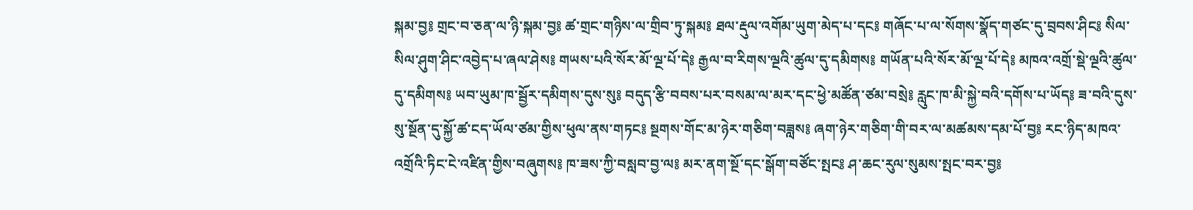སྐམ་བྱ༔ གྲང་བ་ཅན་ལ་ཉི་སྐམ་བྱ༔ ཚ་གྲང་གཉིས་ལ་གྲིབ་ཏུ་སྐམ༔ ཐལ་རྡུལ་འགོམ་ཡུག་མེད་པ་དང༔ གཞོང་པ་ལ་སོགས་སྣོད་གཙང་དུ་བྲབས་ཤིང༔ སིལ་སིལ་ཤུག་ཤིང་འབྱེད་པ་ཞལ་ཤེས༔ གཡས་པའི་སོར་མོ་ལྔ་པོ་དེ༔ རྒྱལ་བ་རིགས་ལྔའི་ཚུལ་དུ་དམིགས༔ གཡོན་པའི་སོར་མོ་ལྔ་པོ་དེ༔ མཁའ་འགྲོ་སྡེ་ལྔའི་ཚུལ་དུ་དམིགས༔ ཡབ་ཡུམ་ཁ་སྦྱོར་དམིགས་དུས་སུ༔ བདུད་རྩི་བབས་པར་བསམ་ལ་མར་དང་ཕྱེ་མཚོན་ཙམ་བསྲེ༔ རླུང་ཁ་མི་སྐྱེ་བའི་དགོས་པ་ཡོད༔ ཟ་བའི་དུས་སུ་སྔོན་དུ་སྐྱོ་ཚ་ངད་ཡོལ་ཙམ་གྱིས་ཕུལ་ནས་གཏང༔ སྔགས་གོང་མ་ཉེར་གཅིག་བཟླས༔ ཞག་ཉེར་གཅིག་གི་བར་ལ་མཚམས་དམ་པོ་བྱ༔ རང་ཉིད་མཁའ་འགྲོའི་ཏིང་ངེ་འཛིན་གྱིས་བཞུགས༔ ཁ་ཟས་ཀྱི་བསླབ་བྱ་ལ༔ མར་ནག་སྔོ་དང་སྒོག་བཙོང་སྤང༔ ཤ་ཆང་རུལ་སུམས་སྤང་བར་བྱ༔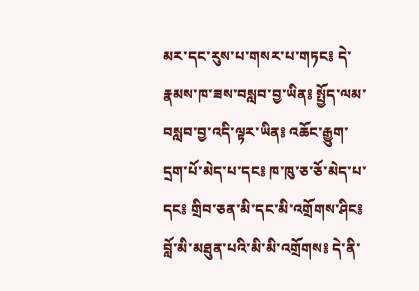མར་དང་རུས་པ་གསར་པ་གཏང༔ དེ་རྣམས་ཁ་ཟས་བསླབ་བྱ་ཡིན༔ སྤྱོད་ལམ་བསླབ་བྱ་འདི་ལྟར་ཡིན༔ འཆོང་རྒྱུག་དྲག་པོ་མེད་པ་དང༔ ཁ་ཁུ་ཅ་ཅོ་མེད་པ་དང༔ གྲིབ་ཅན་མི་དང་མི་འགྲོགས་ཤིང༔ བློ་མི་མཐུན་པའི་མི་མི་འགྲོགས༔ དེ་ནི་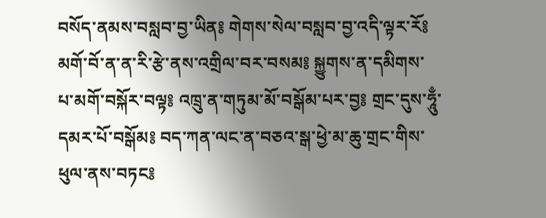བསོད་ནམས་བསླབ་བྱ་ཡིན༔ གེགས་སེལ་བསླབ་བྱ་འདི་ལྟར་རོ༔ མགོ་བོ་ན་ན་རི་རྩེ་ནས་འགྲིལ་བར་བསམ༔ སྐྱུགས་ན་དམིགས་པ་མགོ་བསྐོར་བལྟ༔ འཁྲུ་ན་གཏུམ་མོ་བསྒོམ་པར་བྱ༔ གྲང་དུས་ཧཱུྃ་དམར་པོ་བསྒོམ༔ བད་ཀན་ལང་ན་བཅའ་སྒ་ཕྱེ་མ་ཆུ་གྲང་གིས་ཕུལ་ནས་བཏང༔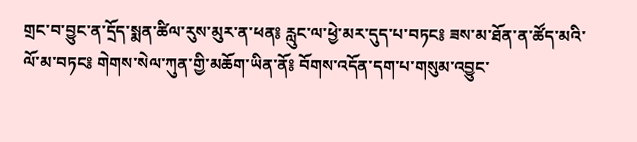གྲང་བ་བྱུང་ན་དྲོད་སྨན་ཚིལ་རུས་མུར་ན་ཕན༔ རླུང་ལ་ཕྱེ་མར་དུད་པ་བཏང༔ ཟས་མ་ཐོན་ན་ཚོད་མའི་ལོ་མ་བཏང༔ གེགས་སེལ་ཀུན་གྱི་མཆོག་ཡིན་ནོ༔ བོགས་འདོན་དག་པ་གསུམ་འབྱུང་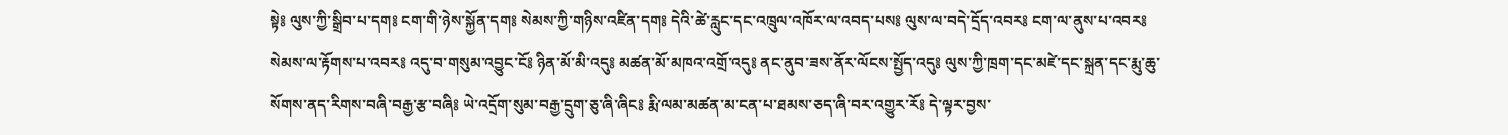སྟེ༔ ལུས་ཀྱི་སྒྲིབ་པ་དག༔ ངག་གི་ཉེས་སྐྱོན་དག༔ སེམས་ཀྱི་གཉིས་འཛིན་དག༔ དེའི་ཚེ་རླུང་དང་འཁྲུལ་འཁོར་ལ་འབད་པས༔ ལུས་ལ་བདེ་དྲོད་འབར༔ ངག་ལ་ནུས་པ་འབར༔ སེམས་ལ་རྟོགས་པ་འབར༔ འདུ་བ་གསུམ་འབྱུང་ངོ༔ ཉིན་མོ་མི་འདུ༔ མཚན་མོ་མཁའ་འགྲོ་འདུ༔ ནང་ནུབ་ཟས་ནོར་ལོངས་སྤྱོད་འདུ༔ ལུས་ཀྱི་ཁྲག་དང་མཛེ་དང་སྐྲན་དང་རྨུ་ཆུ་སོགས་ནད་རིགས་བཞི་བརྒྱ་རྩ་བཞི༔ ཡེ་འདྲོག་སུམ་བརྒྱ་དྲུག་ཅུ་ཞི་ཞིང༔ རྨི་ལམ་མཚན་མ་ངན་པ་ཐམས་ཅད་ཞི་བར་འགྱུར་རོ༔ དེ་ལྟར་བྱས་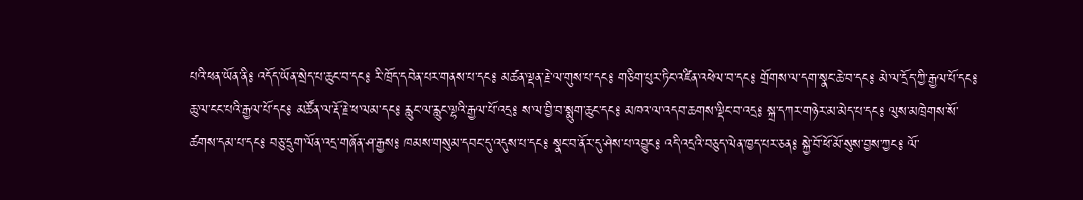པའི་ཕན་ཡོན་ནི༔ འདོད་ཡོན་སྲེད་པ་ཆུང་བ་དང༔ རི་ཁྲོད་དབེན་པར་གནས་པ་དང༔ མཚན་ལྡན་རྗེ་ལ་གུས་པ་དང༔ གཅིག་པུར་ཏིང་འཛིན་འཕེལ་བ་དང༔ གྲོགས་ལ་དག་སྣང་ཆེ་བ་དང༔ མེ་ལ་དྲོད་ཀྱི་རྒྱལ་པོ་དང༔ ཆུ་ལ་ངང་པའི་རྒྱལ་པོ་དང༔ མཚོན་ལ་རྡོ་རྗེ་ཕ་ལམ་དང༔ རླུང་ལ་རླུང་ལྷའི་རྒྱལ་པོ་འདྲ༔ ས་ལ་བྱི་བ་སྨུག་ཆུང་དང༔ མཁའ་ལ་འདབ་ཆགས་ལྡིང་བ་འདྲ༔ སྐྲ་དཀར་གཉེར་མ་མེད་པ་དང༔ ལུས་མཁྲེགས་སོ་ཚགས་དམ་པ་དང༔ བཅུ་དྲུག་ལོན་འདྲ་གཞོན་ཤ་རྒྱས༔ ཁམས་གསུམ་དབང་དུ་འདུས་པ་དང༔ སྣང་བ་ནོར་དུ་ཤེས་པ་འབྱུང༔ འདི་འདྲའི་བཅུད་ལེན་ཁྱད་པར་ཅན༔ སྐྱེ་བོ་ཕོ་མོ་སུས་བྱས་ཀྱང༔ ལོ་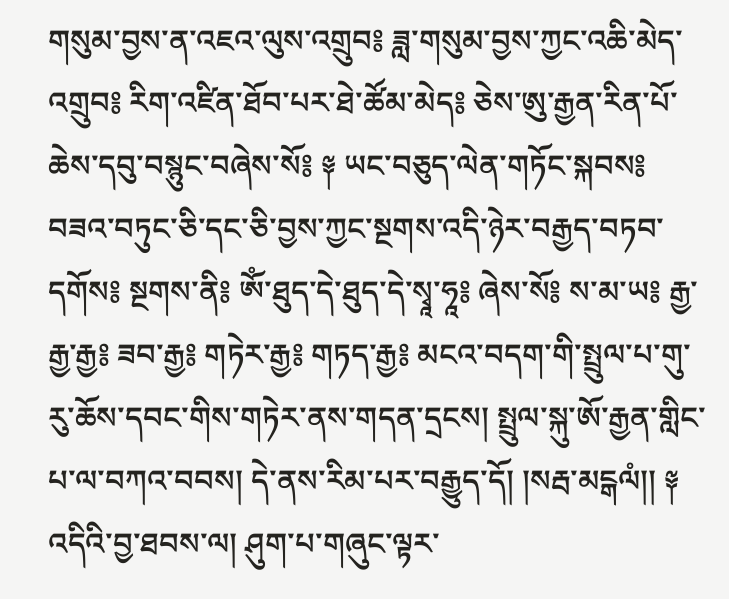གསུམ་བྱས་ན་འཇའ་ལུས་འགྲུབ༔ ཟླ་གསུམ་བྱས་ཀྱང་འཆི་མེད་འགྲུབ༔ རིག་འཛིན་ཐོབ་པར་ཐེ་ཚོམ་མེད༔ ཅེས་ཨུ་རྒྱན་རིན་པོ་ཆེས་དབུ་བསྙུང་བཞེས་སོ༔ ༈ ཡང་བཅུད་ལེན་གཏོང་སྐབས༔ བཟའ་བཏུང་ཅི་དང་ཅི་བྱས་ཀྱང་སྔགས་འདི་ཉེར་བརྒྱད་བཏབ་དགོས༔ སྔགས་ནི༔ ཨོཾ་ཐུད་དེ་ཐུད་དེ་སྭཱ་ཧཱ༔ ཞེས་སོ༔ ས་མ་ཡ༔ རྒྱ་རྒྱ་རྒྱ༔ ཟབ་རྒྱ༔ གཏེར་རྒྱ༔ གཏད་རྒྱ༔ མངའ་བདག་གི་སྤྲུལ་པ་གུ་རུ་ཆོས་དབང་གིས་གཏེར་ནས་གདན་དྲངས། སྤྲུལ་སྐུ་ཨོ་རྒྱན་གླིང་པ་ལ་བཀའ་བབས། དེ་ནས་རིམ་པར་བརྒྱུད་དོ། །སརྦ་མངྒལཾ།། ༈ འདིའི་བྱ་ཐབས་ལ། ཤུག་པ་གཞུང་ལྟར་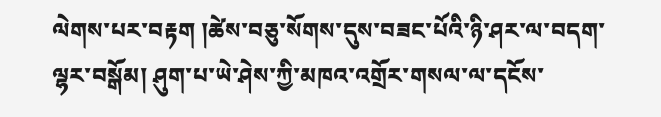ལེགས་པར་བརྟག །ཚེས་བཅུ་སོགས་དུས་བཟང་པོའི་ཉི་ཤར་ལ་བདག་ལྷར་བསྒོམ། ཤུག་པ་ཡེ་ཤེས་ཀྱི་མཁའ་འགྲོར་གསལ་ལ་དངོས་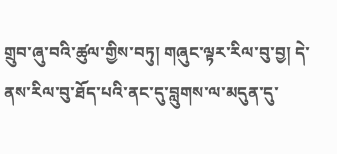གྲུབ་ཞུ་བའི་ཚུལ་གྱིས་བཏུ། གཞུང་ལྟར་རིལ་བུ་བྱ། དེ་ནས་རིལ་བུ་ཐོད་པའི་ནང་དུ་བླུགས་ལ་མདུན་དུ་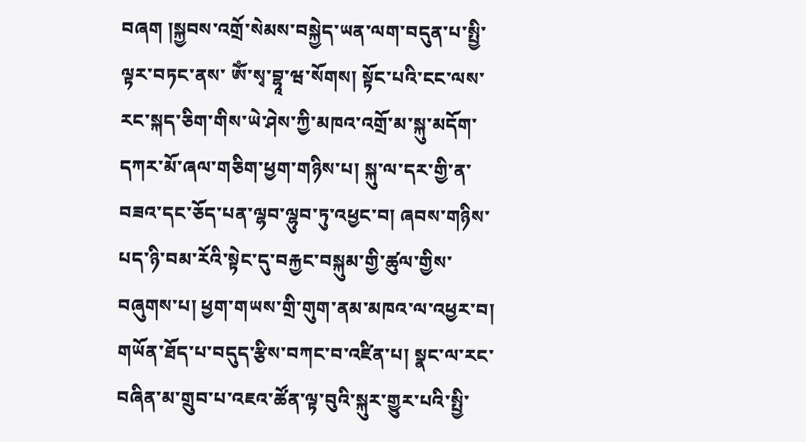བཞག །སྐྱབས་འགྲོ་སེམས་བསྐྱེད་ཡན་ལག་བདུན་པ་སྤྱི་ལྟར་བཏང་ནས་ ཨོཾ་སྭ་བྷཱ་ཝ་སོགས། སྟོང་པའི་ངང་ལས་རང་སྐད་ཅིག་གིས་ཡེ་ཤེས་ཀྱི་མཁའ་འགྲོ་མ་སྐུ་མདོག་དཀར་མོ་ཞལ་གཅིག་ཕྱག་གཉིས་པ། སྐུ་ལ་དར་གྱི་ན་བཟའ་དང་ཅོད་པན་ལྷབ་ལྷུབ་ཏུ་འཕྱང་བ། ཞབས་གཉིས་པད་ཉི་བམ་རོའི་སྟེང་དུ་བརྐྱང་བསྐུམ་གྱི་ཚུལ་གྱིས་བཞུགས་པ། ཕྱག་གཡས་གྲི་གུག་ནམ་མཁའ་ལ་འཕྱར་བ། གཡོན་ཐོད་པ་བདུད་རྩིས་བཀང་བ་འཛིན་པ། སྣང་ལ་རང་བཞིན་མ་གྲུབ་པ་འཇའ་ཚོན་ལྟ་བུའི་སྐུར་གྱུར་པའི་སྤྱི་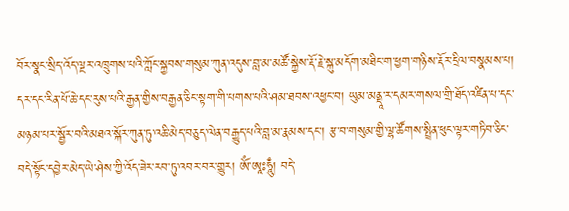བོར་སྣང་སྲིད་འོད་ལྔར་འཁྲུགས་པའི་ཀློང་སྐྱབས་གསུམ་ཀུན་འདུས་བླ་མ་མཚོ་སྐྱེས་རྡོ་རྗེ་སྐུ་མདོག་མཐིང་ག་ཕྱག་གཉིས་རྡོར་དྲིལ་བསྣམས་པ། དར་དང་རིན་པོ་ཆེ་དང་རུས་པའི་རྒྱན་གྱིས་བརྒྱན་ཅིང་སྟག་གི་པགས་པའི་ཤམ་ཐབས་འཕྱང་བ། ཡུམ་མནྡཱ་ར་དམར་གསལ་གྲི་ཐོད་འཛིན་པ་དང་མཉམ་པར་སྦྱོར་བའི་མཐའ་སྐོར་ཀུན་ཏུ་འཆི་མེད་བཅུད་ལེན་བརྒྱུད་པའི་བླ་མ་རྣམས་དང་། རྩ་བ་གསུམ་གྱི་ལྷ་ཚོགས་སྤྲིན་ཕུང་ལྟར་གཏིབ་ཅིང་བདེ་སྟོང་དབྱེར་མེད་ཡེ་ཤེས་ཀྱི་འོད་ཟེར་རབ་ཏུ་འབར་བར་གྱུར། ཨོཾ་ཨཱཿཧཱུྃ། བདེ་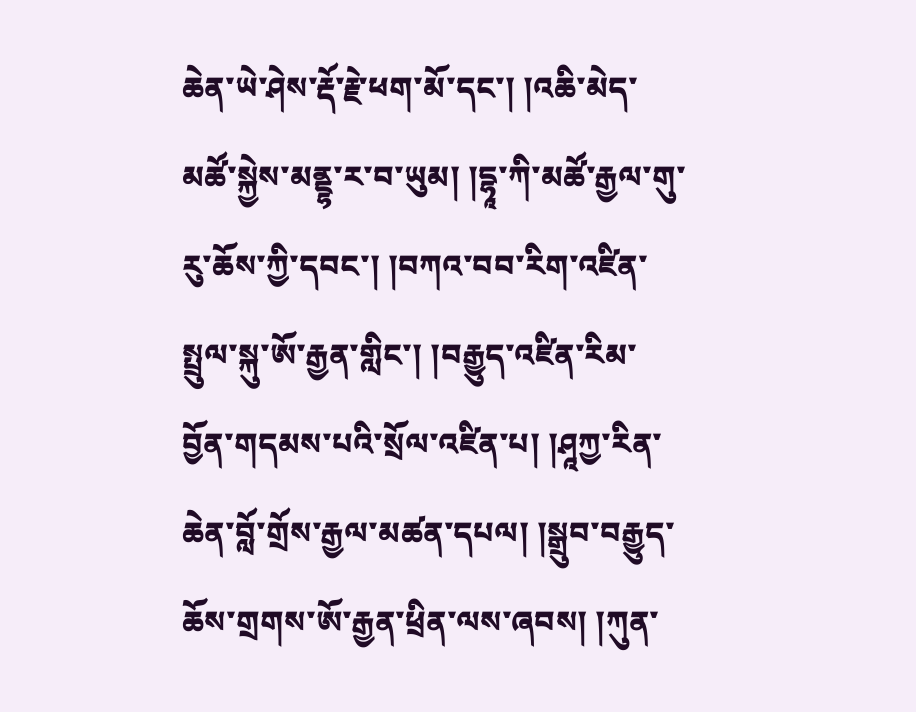ཆེན་ཡེ་ཤེས་རྡོ་རྗེ་ཕག་མོ་དང་། །འཆི་མེད་མཚོ་སྐྱེས་མནྡྷ་ར་བ་ཡུམ། །དྷཱ་ཀི་མཚོ་རྒྱལ་གུ་རུ་ཆོས་ཀྱི་དབང་། །བཀའ་བབ་རིག་འཛིན་སྤྲུལ་སྐུ་ཨོ་རྒྱན་གླིང་། །བརྒྱུད་འཛིན་རིམ་བྱོན་གདམས་པའི་སྲོལ་འཛིན་པ། །ཤཱཀྱ་རིན་ཆེན་བློ་གྲོས་རྒྱལ་མཚན་དཔལ། །སྒྲུབ་བརྒྱུད་ཆོས་གྲགས་ཨོ་རྒྱན་ཕྲིན་ལས་ཞབས། །ཀུན་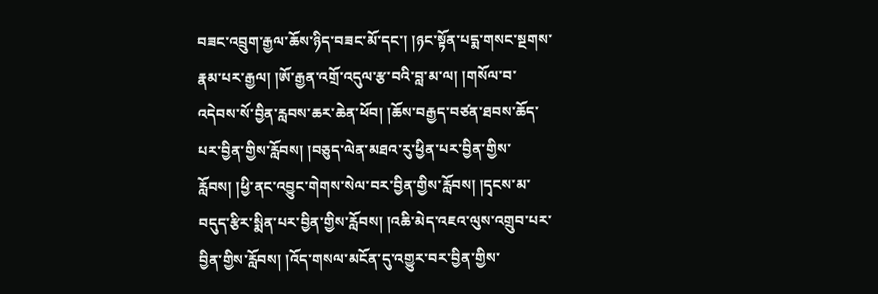བཟང་འབྲུག་རྒྱལ་ཆོས་ཉིད་བཟང་མོ་དང་། །ཉང་སྟོན་པདྨ་གསང་སྔགས་རྣམ་པར་རྒྱལ། །ཨོ་རྒྱན་འགྲོ་འདུལ་རྩ་བའི་བླ་མ་ལ། །གསོལ་བ་འདེབས་སོ་བྱིན་རླབས་ཆར་ཆེན་ཕོབ། །ཆོས་བརྒྱད་བཙན་ཐབས་ཆོད་པར་བྱིན་གྱིས་རློབས། །བཅུད་ལེན་མཐའ་རུ་ཕྱིན་པར་བྱིན་གྱིས་རློབས། །ཕྱི་ནང་འབྱུང་གེགས་སེལ་བར་བྱིན་གྱིས་རློབས། །དྭངས་མ་བདུད་རྩིར་སྨིན་པར་བྱིན་གྱིས་རློབས། །འཆི་མེད་འཇའ་ལུས་འགྲུབ་པར་བྱིན་གྱིས་རློབས། །འོད་གསལ་མངོན་དུ་འགྱུར་བར་བྱིན་གྱིས་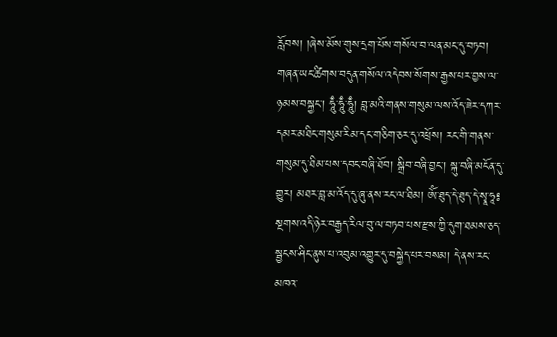རློབས། །ཞེས་མོས་གུས་དྲག་པོས་གསོལ་བ་ལན་མང་དུ་བཏབ། གཞན་ཡང་ཚིགས་བདུན་གསོལ་འདེབས་སོགས་རྒྱས་པར་བྱས་ལ་ཉམས་བསྐྱང་། ཧཱུྃ་ཧཱུྃ་ཧཱུྃ། བླ་མའི་གནས་གསུམ་ལས་འོད་ཟེར་དཀར་དམར་མཐིང་གསུམ་རིམ་དང་གཅིག་ཅར་དུ་འཕྲོས། རང་གི་གནས་གསུམ་དུ་ཐིམ་པས་དབང་བཞི་ཐོབ། སྒྲིབ་བཞི་བྱང་། སྐུ་བཞི་མངོན་དུ་གྱུར། མཐར་བླ་མ་འོད་དུ་ཞུ་ནས་རང་ལ་ཐིམ། ཨོཾ་ཐུད་དེ་ཐུད་དེ་སྭཱ་ཧཱ༔ སྔགས་འདི་ཉེར་བརྒྱད་རིལ་བུ་ལ་བཏབ་པས་རྫས་ཀྱི་དུག་ཐམས་ཅད་སྦྱངས་ཤིང་ནུས་པ་འབུམ་འགྱུར་དུ་བསྐྱེད་པར་བསམ། དེ་ནས་རང་མཁའ་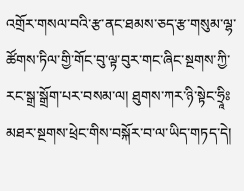འགྲོར་གསལ་བའི་རྩ་ནང་ཐམས་ཅད་རྩ་གསུམ་ལྷ་ཚོགས་ཏིལ་གྱི་གོང་བུ་ལྟ་བུར་གང་ཞིང་སྔགས་ཀྱི་རང་སྒྲ་སྒྲོག་པར་བསམ་ལ། ཐུགས་ཀར་ཉི་སྟེང་ཧྲཱིཿམཐར་སྔགས་ཕྲེང་གིས་བསྐོར་བ་ལ་ཡིད་གཏད་དེ།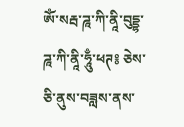ཨོཾ་སརྦ་ཌཱ་ཀི་ནཱི་བུདྡྷ་ཌཱ་ཀི་ནཱི་ཧཱུྃ་ཕཊ༔ ཅེས་ཅི་ནུས་བཟླས་ནས་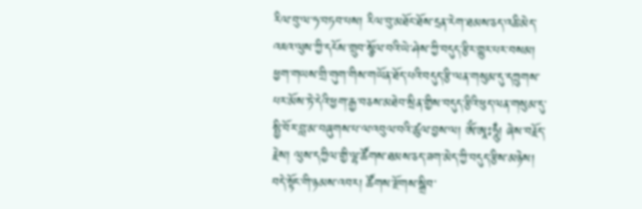རིལ་བུ་ལ་ཧ་བཏབ་པས། རིལ་བུ་མཐོང་ཐོས་དྲན་རེག་ཐམས་ཅད་འཆི་མེད་འཇའ་ལུས་ཀྱི་དངོས་གྲུབ་སྩོལ་བའི་ཡེ་ཤེས་ཀྱི་བདུད་རྩིར་གྱུར་པར་བསམ། ཕྱག་གཡས་གྲི་གུག་གིས་གཡོན་ཐོད་པའི་བདུད་རྩི་ལན་གསུམ་དུ་དཀྲུགས་པར་མོས་ཏེ་དེའི་ཕྱག་རྒྱ་བཅས་མཐེབ་སྲིན་གྱིས་བདུད་རྩིའི་ཕུད་ལན་གསུམ་དུ་སྤྱི་བོར་བླ་མ་བཞུགས་པ་ལ་འབུལ་བའི་ཚུལ་བྱས་ལ། ཨོཾ་ཨཱཿཧཱུྃ། ཞེས་བརྗོད་རྗེས། ལུས་དཀྱིལ་གྱི་ལྷ་ཚོགས་ཐམས་ཅད་ཟག་མེད་ཀྱི་བདུད་རྩིས་མཉེས། བདེ་སྟོང་གི་ཉམས་འབར། ཚོགས་རྫོགས་སྒྲིབ་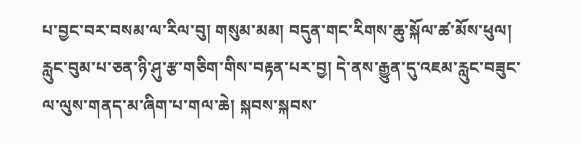པ་བྱང་བར་བསམ་ལ་རིལ་བུ། གསུམ་མམ། བདུན་གང་རིགས་ཆུ་སྐོལ་ཚ་མོས་ཕུལ། རླུང་བུམ་པ་ཅན་ཉི་ཤུ་རྩ་གཅིག་གིས་བརྟན་པར་བྱ། དེ་ནས་རྒྱུན་དུ་འཇམ་རླུང་བཟུང་ལ་ལུས་གནད་མ་ཞིག་པ་གལ་ཆེ། སྐབས་སྐབས་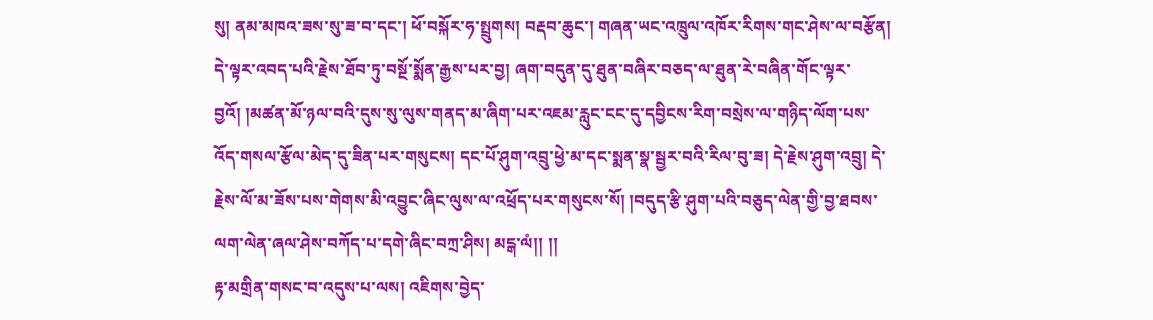སུ། ནམ་མཁའ་ཟས་སུ་ཟ་བ་དང་། ཕོ་བསྐོར་ཧ་སྤྲུགས། བརྡབ་ཆུང་། གཞན་ཡང་འཁྲུལ་འཁོར་རིགས་གང་ཤེས་ལ་བརྩོན། དེ་ལྟར་འབད་པའི་རྗེས་ཐོབ་ཏུ་བསྔོ་སྨོན་རྒྱས་པར་བྱ། ཞག་བདུན་དུ་ཐུན་བཞིར་བཅད་ལ་ཐུན་རེ་བཞིན་གོང་ལྟར་བྱའོ། །མཚན་མོ་ཉལ་བའི་དུས་སུ་ལུས་གནད་མ་ཞིག་པར་འཇམ་རླུང་ངང་དུ་དབྱིངས་རིག་བསྲེས་ལ་གཉིད་ལོག་པས་འོད་གསལ་རྩོལ་མེད་དུ་ཟིན་པར་གསུངས། དང་པོ་ཤུག་འབྲུ་ཕྱེ་མ་དང་སྨན་སྣ་སྦྱར་བའི་རིལ་བུ་ཟ། དེ་རྗེས་ཤུག་འབྲུ། དེ་རྗེས་ལོ་མ་ཟོས་པས་གེགས་མི་འབྱུང་ཞིང་ལུས་ལ་འཕྲོད་པར་གསུངས་སོ། །བདུད་རྩི་ཤུག་པའི་བཅུད་ལེན་གྱི་བྱ་ཐབས་ལག་ལེན་ཞལ་ཤེས་བཀོད་པ་དགེ་ཞིང་བཀྲ་ཤིས། མངྒ་ལཾ།། །།
རྟ་མགྲིན་གསང་བ་འདུས་པ་ལས། འཇིགས་བྱེད་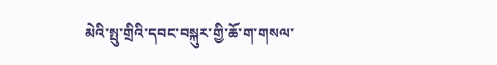མེའི་སྤུ་གྲིའི་དབང་བསྐུར་གྱི་ཆོ་ག་གསལ་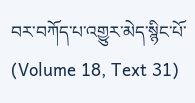བར་བཀོད་པ་འགྱུར་མེད་སྙིང་པོ་ (Volume 18, Text 31)